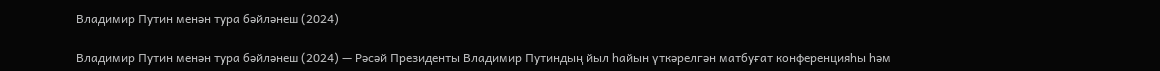Владимир Путин менән тура бәйләнеш (2024)

Владимир Путин менән тура бәйләнеш (2024) — Рәсәй Президенты Владимир Путиндың йыл һайын үткәрелгән матбуғат конференцияһы һәм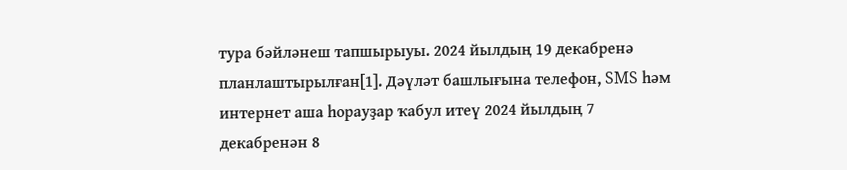тура бәйләнеш тапшырыуы. 2024 йылдың 19 декабренә планлаштырылған[1]. Дәүләт башлығына телефон, SMS һәм интернет аша һорауҙар ҡабул итеү 2024 йылдың 7 декабренән 8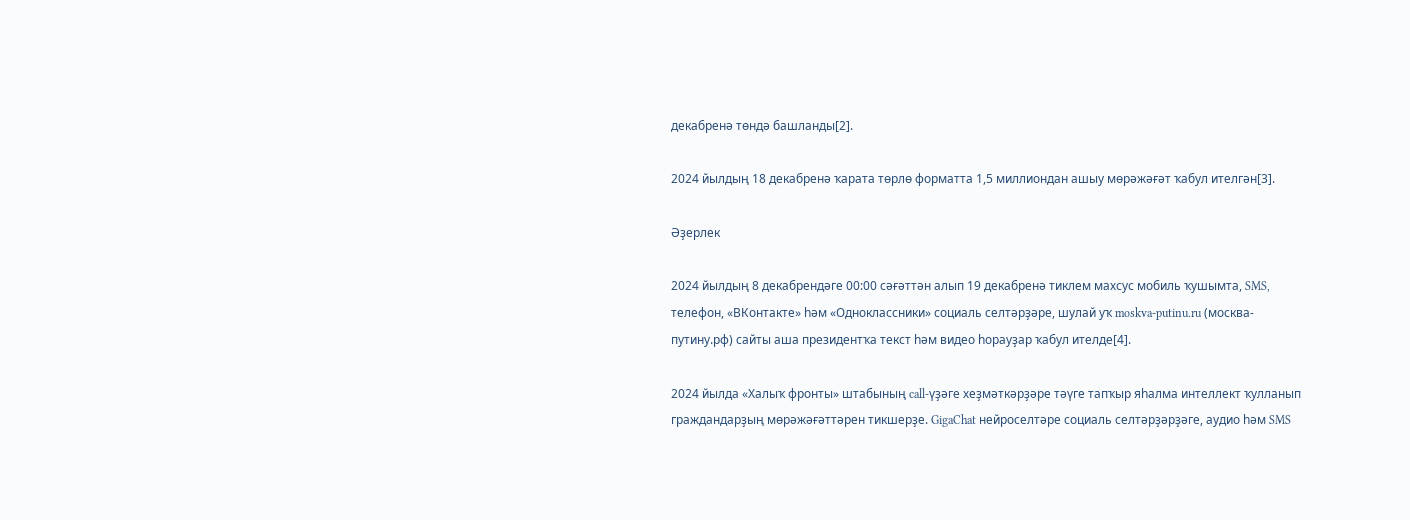декабренә төндә башланды[2].

2024 йылдың 18 декабренә ҡарата төрлө форматта 1,5 миллиондан ашыу мөрәжәғәт ҡабул ителгән[3].

Әҙерлек

2024 йылдың 8 декабрендәге 00:00 сәғәттән алып 19 декабренә тиклем махсус мобиль ҡушымта, SMS, телефон, «ВКонтакте» һәм «Одноклассники» социаль селтәрҙәре, шулай уҡ moskva-putinu.ru (москва-путину.рф) сайты аша президентҡа текст һәм видео һорауҙар ҡабул ителде[4].

2024 йылда «Халыҡ фронты» штабының call-үҙәге хеҙмәткәрҙәре тәүге тапҡыр яһалма интеллект ҡулланып граждандарҙың мөрәжәғәттәрен тикшерҙе. GigaChat нейроселтәре социаль селтәрҙәрҙәге, аудио һәм SMS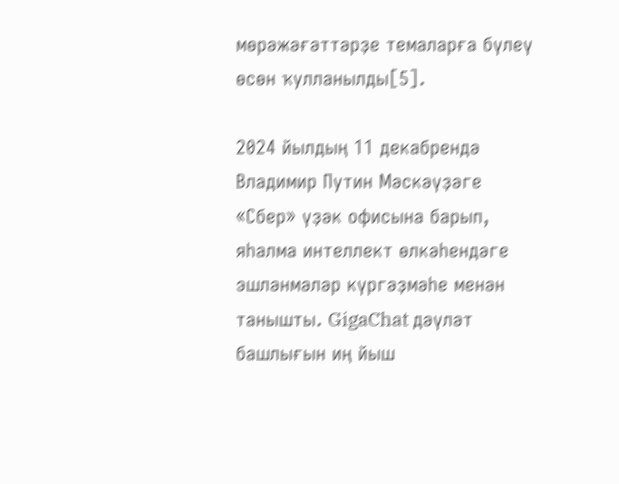мөрәжәғәттәрҙе темаларға бүлеү өсөн ҡулланылды[5].

2024 йылдың 11 декабрендә Владимир Путин Мәскәүҙәге «Сбер» үҙәк офисына барып, яһалма интеллект өлкәһендәге эшләнмәләр күргәҙмәһе менән танышты. GigaChat дәүләт башлығын иң йыш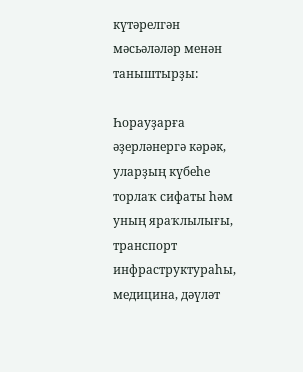күтәрелгән мәсьәләләр менән таныштырҙы:

Һорауҙарға әҙерләнергә кәрәк, уларҙың күбеһе торлаҡ сифаты һәм уның яраҡлылығы, транспорт инфраструктураһы, медицина, дәүләт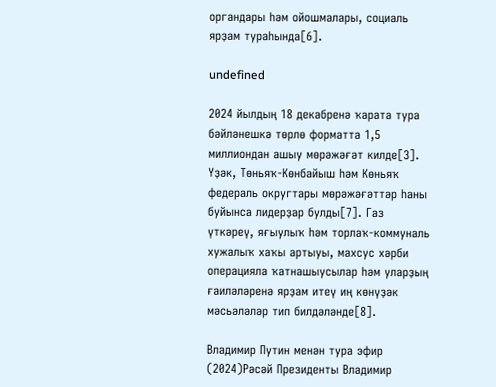органдары һәм ойошмалары, социаль ярҙам тураһында[6].

undefined

2024 йылдың 18 декабренә ҡарата тура бәйләнешкә төрлө форматта 1,5 миллиондан ашыу мөрәжәғәт килде[3]. Үҙәк, Төньяҡ-Көнбайыш һәм Көньяҡ федераль округтары мөрәжәғәттәр һаны буйынса лидерҙар булды[7]. Газ үткәреү, яғыулыҡ һәм торлаҡ-коммуналь хужалыҡ хаҡы артыуы, махсус хәрби операцияла ҡатнашыусылар һәм уларҙың ғаиләләренә ярҙам итеү иң көнүҙәк мәсьәләләр тип билдәләнде[8].

Владимир Путин менән тура эфир (2024)Рәсәй Президенты Владимир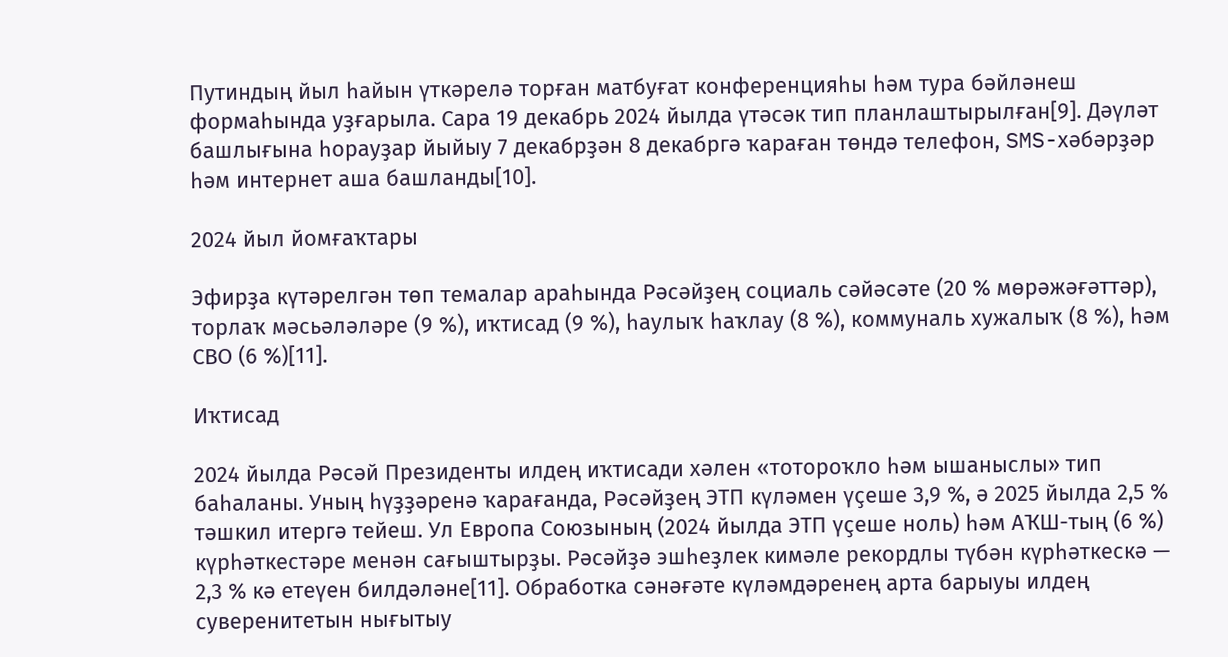Путиндың йыл һайын үткәрелә торған матбуғат конференцияһы һәм тура бәйләнеш формаһында уҙғарыла. Сара 19 декабрь 2024 йылда үтәсәк тип планлаштырылған[9]. Дәүләт башлығына һорауҙар йыйыу 7 декабрҙән 8 декабргә ҡараған төндә телефон, SMS-хәбәрҙәр һәм интернет аша башланды[10].

2024 йыл йомғаҡтары

Эфирҙа күтәрелгән төп темалар араһында Рәсәйҙең социаль сәйәсәте (20 % мөрәжәғәттәр), торлаҡ мәсьәләләре (9 %), иҡтисад (9 %), һаулыҡ һаҡлау (8 %), коммуналь хужалыҡ (8 %), һәм СВО (6 %)[11].

Иҡтисад

2024 йылда Рәсәй Президенты илдең иҡтисади хәлен «тотороҡло һәм ышаныслы» тип баһаланы. Уның һүҙҙәренә ҡарағанда, Рәсәйҙең ЭТП күләмен үҫеше 3,9 %, ә 2025 йылда 2,5 % тәшкил итергә тейеш. Ул Европа Союзының (2024 йылда ЭТП үҫеше ноль) һәм АҠШ-тың (6 %) күрһәткестәре менән сағыштырҙы. Рәсәйҙә эшһеҙлек кимәле рекордлы түбән күрһәткескә — 2,3 % кә етеүен билдәләне[11]. Обработка сәнәғәте күләмдәренең арта барыуы илдең суверенитетын нығытыу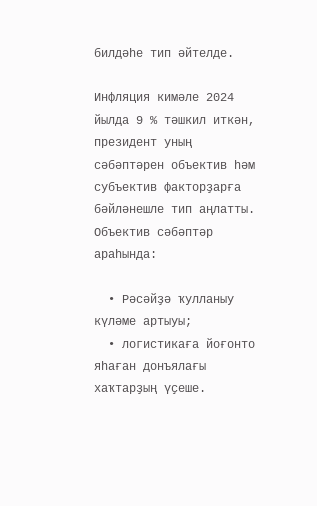билдәһе тип әйтелде.

Инфляция кимәле 2024 йылда 9 % тәшкил иткән, президент уның сәбәптәрен объектив һәм субъектив факторҙарға бәйләнешле тип аңлатты. Объектив сәбәптәр араһында:

  • Рәсәйҙә ҡулланыу күләме артыуы;
  • логистикаға йоғонто яһаған донъялағы хаҡтарҙың үҫеше.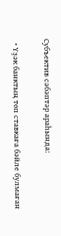Субъектив сәбәптәр араһында:

  • Үҙәк банктың төп ставкаға бәйле булмаған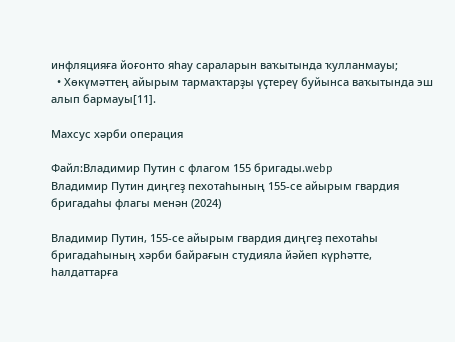инфляцияға йоғонто яһау сараларын ваҡытында ҡулланмауы;
  • Хөкүмәттең айырым тармаҡтарҙы үҫтереү буйынса ваҡытында эш алып бармауы[11].

Махсус хәрби операция

Файл:Владимир Путин с флагом 155 бригады.webp
Владимир Путин диңгеҙ пехотаһының 155-се айырым гвардия бригадаһы флагы менән (2024)

Владимир Путин, 155-се айырым гвардия диңгеҙ пехотаһы бригадаһының хәрби байрағын студияла йәйеп күрһәтте, һалдаттарға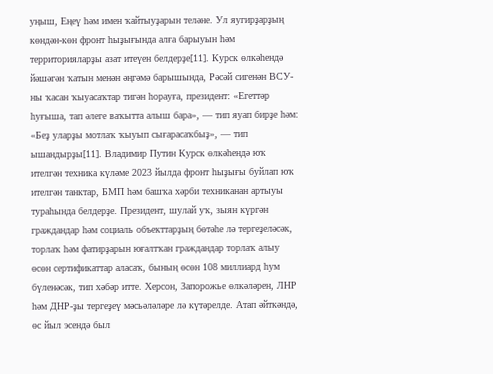уңыш, Еңеү һәм имен ҡайтыуҙарын теләне. Ул яугирҙарҙың көндән-көн фронт һыҙығында алға барыуын һәм территорияларҙы азат итеүен белдерҙе[11]. Курск өлкәһендә йәшәгән ҡатын менән әңгәмә барышында, Рәсәй сигенән ВСУ-ны ҡасан ҡыуасаҡтар тигән һорауға, президент: «Егеттәр һуғыша, тап әлеге ваҡытта алыш бара», — тип яуап бирҙе һәм: «Беҙ уларҙы мотлаҡ ҡыуып сығарасаҡбыҙ», — тип ышандырҙы[11]. Владимир Путин Курск өлкәһендә юҡ ителгән техника күләме 2023 йылда фронт һыҙығы буйлап юҡ ителгән танктар, БМП һәм башҡа хәрби техниканан артыуы тураһында белдерҙе. Президент, шулай уҡ, зыян күргән граждандар һәм социаль объекттарҙың бөтәһе лә тергеҙеләсәк, торлаҡ һәм фатирҙарын юғалтҡан граждандар торлаҡ алыу өсөн сертификаттар аласаҡ, бының өсөн 108 миллиард һум бүленәсәк, тип хәбәр итте. Херсон, Запорожье өлкәләрен, ЛНР һәм ДНР-ҙы тергеҙеү мәсьәләләре лә күтәрелде. Атап әйткәндә, өс йыл эсендә был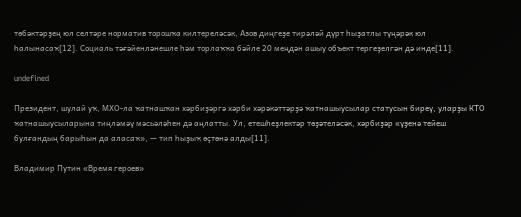төбәктәрҙең юл селтәре норматив торошҡа килтереләсәк, Азов диңгеҙе тирәләй дүрт һыҙатлы түңәрәк юл һалынасаҡ[12]. Социаль тәғәйенләнешле һәм торлаҡҡа бәйле 20 меңдән ашыу объект тергеҙелгән дә инде[11].

undefined

Президент, шулай уҡ, МХО-ла ҡатнашҡан хәрбиҙәргә хәрби хәрәкәттәрҙә ҡатнашыусылар статусын биреү, уларҙы КТО ҡатнашыусыларына тиңләмәү мәсьәләһен дә аңлатты. Ул, етешһеҙлектәр төҙәтеләсәк, хәрбиҙәр «үҙенә тейеш булғандың барыһын да аласаҡ», — тип һыҙыҡ өҫтөнә алды[11].

Владимир Путин «Время героев»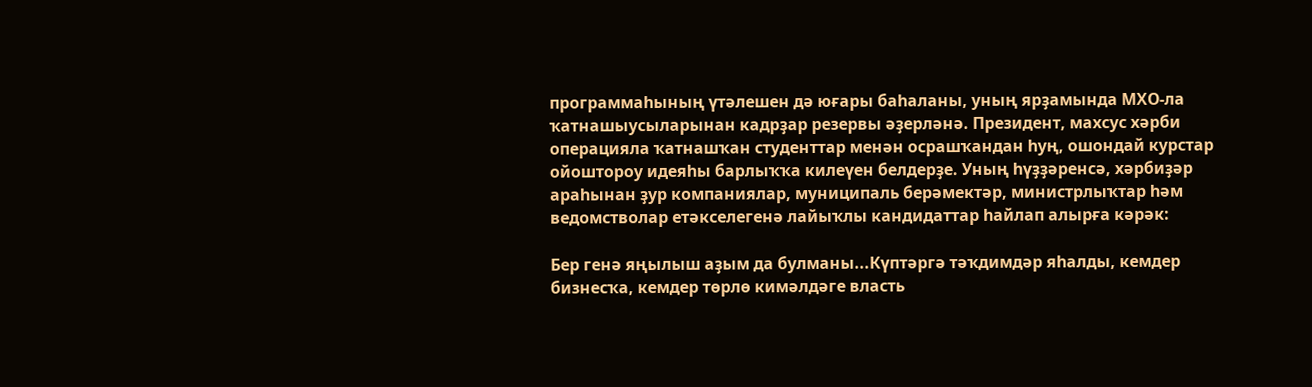программаһының үтәлешен дә юғары баһаланы, уның ярҙамында МХО-ла ҡатнашыусыларынан кадрҙар резервы әҙерләнә. Президент, махсус хәрби операцияла ҡатнашҡан студенттар менән осрашҡандан һуң, ошондай курстар ойоштороу идеяһы барлыҡҡа килеүен белдерҙе. Уның һүҙҙәренсә, хәрбиҙәр араһынан ҙур компаниялар, муниципаль берәмектәр, министрлыҡтар һәм ведомстволар етәкселегенә лайыҡлы кандидаттар һайлап алырға кәрәк:

Бер генә яңылыш аҙым да булманы...Күптәргә тәҡдимдәр яһалды, кемдер бизнесҡа, кемдер төрлө кимәлдәге власть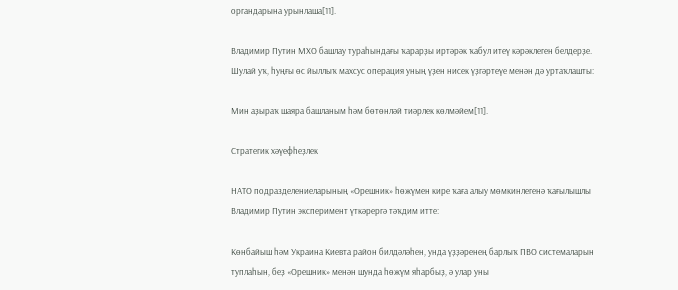органдарына урынлаша[11].

Владимир Путин МХО башлау тураһындағы ҡарарҙы иртәрәк ҡабул итеү кәрәклеген белдерҙе. Шулай уҡ, һуңғы өс йыллыҡ махсус операция уның үҙен нисек үҙгәртеүе менән дә уртаҡлашты:

Мин аҙыраҡ шаяра башланым һәм бөтөнләй тиәрлек көлмәйем[11].

Стратегик хәүефһеҙлек

НАТО подразделениеларының «Орешник» һөжүмен кире ҡаға алыу мөмкинлегенә ҡағылышлы Владимир Путин эксперимент үткәрергә тәҡдим итте:

Көнбайыш һәм Украина Киевта район билдәләһен, унда үҙҙәренең барлыҡ ПВО системаларын туплаһын, беҙ «Орешник» менән шунда һөжүм яһарбыҙ, ә улар уны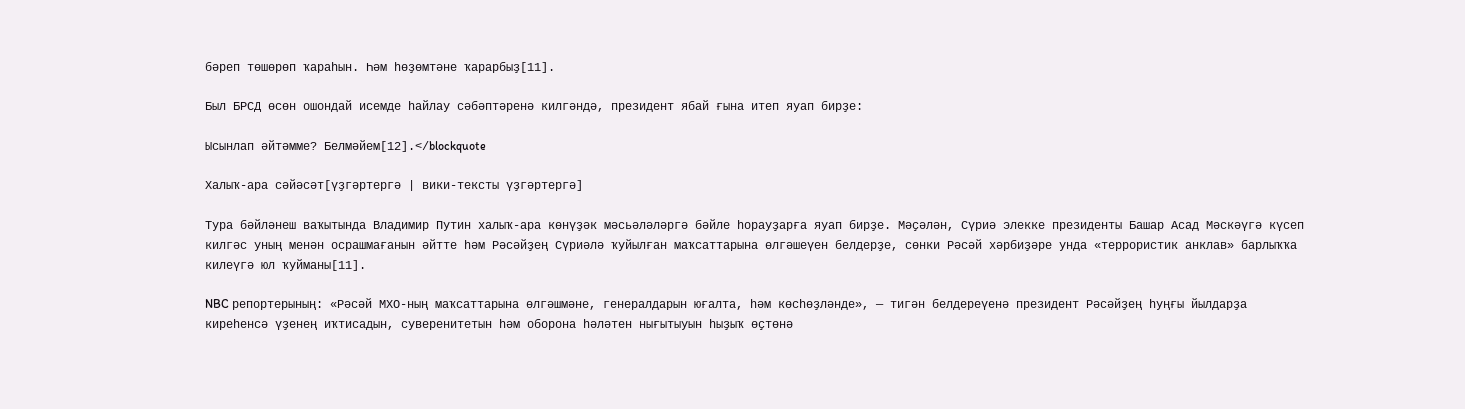бәреп төшөрөп ҡараһын. Һәм һөҙөмтәне ҡарарбыҙ[11].

Был БРСД өсөн ошондай исемде һайлау сәбәптәренә килгәндә, президент ябай ғына итеп яуап бирҙе:

Ысынлап әйтәмме? Белмәйем[12].</blockquote

Халыҡ-ара сәйәсәт[үҙгәртергә | вики-тексты үҙгәртергә]

Тура бәйләнеш ваҡытында Владимир Путин халыҡ-ара көнүҙәк мәсьәләләргә бәйле һорауҙарға яуап бирҙе. Мәҫәлән, Сүриә элекке президенты Башар Асад Мәскәүгә күсеп килгәс уның менән осрашмағанын әйтте һәм Рәсәйҙең Сүриәлә ҡуйылған маҡсаттарына өлгәшеүен белдерҙе, сөнки Рәсәй хәрбиҙәре унда «террористик анклав» барлыҡҡа килеүгә юл ҡуйманы[11].

NBC репортерының: «Рәсәй МХО-ның маҡсаттарына өлгәшмәне, генералдарын юғалта, һәм көсһөҙләнде», — тигән белдереүенә президент Рәсәйҙең һуңғы йылдарҙа киреһенсә үҙенең иҡтисадын, суверенитетын һәм оборона һәләтен нығытыуын һыҙыҡ өҫтөнә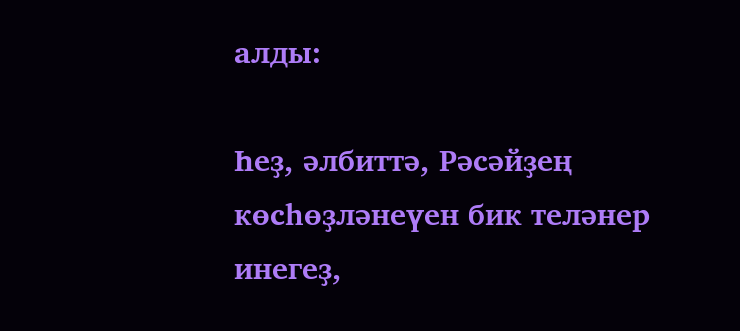алды:

Һеҙ, әлбиттә, Рәсәйҙең көсһөҙләнеүен бик теләнер инегеҙ,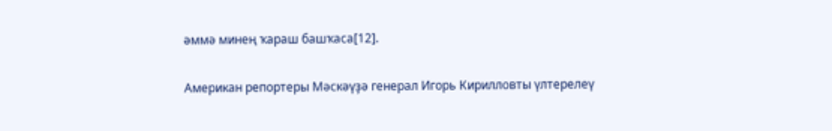әммә минең ҡараш башҡаса[12].

Американ репортеры Мәскәүҙә генерал Игорь Кирилловты үлтерелеү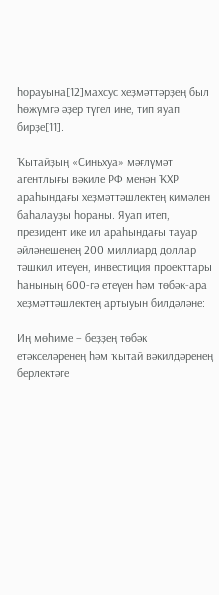һорауына[12]махсус хеҙмәттәрҙең был һөжүмгә әҙер түгел ине, тип яуап бирҙе[11].

Ҡытайҙың «Синьхуа» мәғлүмәт агентлығы вәкиле РФ менән ҠХР араһындағы хеҙмәттәшлектең кимәлен баһалауҙы һораны. Яуап итеп, президент ике ил араһындағы тауар әйләнешенең 200 миллиард доллар тәшкил итеүен, инвестиция проекттары һанының 600-гә етеүен һәм төбәк-ара хеҙмәттәшлектең артыуын билдәләне:

Иң мөһиме – беҙҙең төбәк етәкселәренең һәм ҡытай вәкилдәренең берлектәге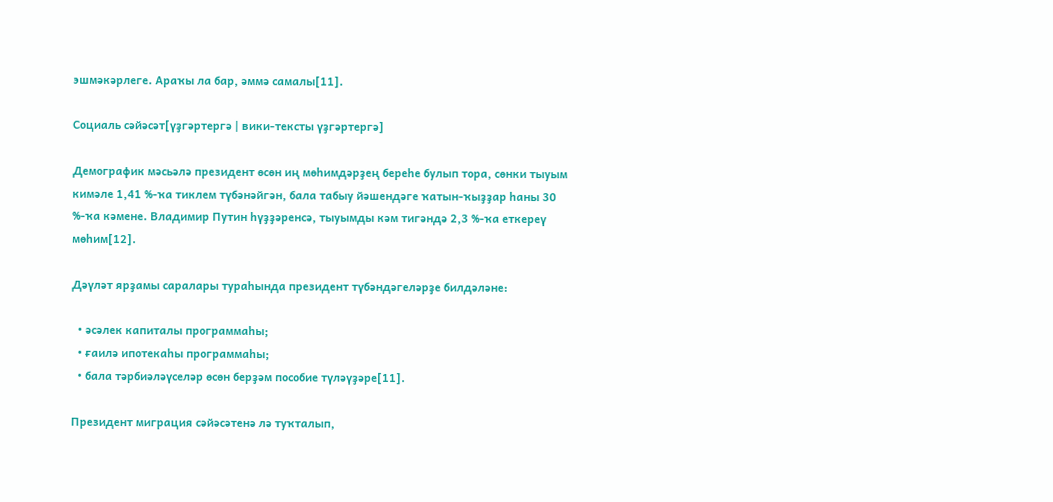эшмәкәрлеге. Араҡы ла бар, әммә самалы[11].

Социаль сәйәсәт[үҙгәртергә | вики-тексты үҙгәртергә]

Демографик мәсьәлә президент өсөн иң мөһимдәрҙең береһе булып тора, сөнки тыуым кимәле 1,41 %-ҡа тиклем түбәнәйгән, бала табыу йәшендәге ҡатын-ҡыҙҙар һаны 30 %-ҡа кәмене. Владимир Путин һүҙҙәренсә, тыуымды кәм тигәндә 2,3 %-ҡа еткереү мөһим[12].

Дәүләт ярҙамы саралары тураһында президент түбәндәгеләрҙе билдәләне:

  • әсәлек капиталы программаһы;
  • ғаилә ипотекаһы программаһы;
  • бала тәрбиәләүселәр өсөн берҙәм пособие түләүҙәре[11].

Президент миграция сәйәсәтенә лә туҡталып,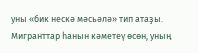уны «бик нескә мәсьәлә» тип атаҙы. Мигранттар һанын кәметеү өсөн, уның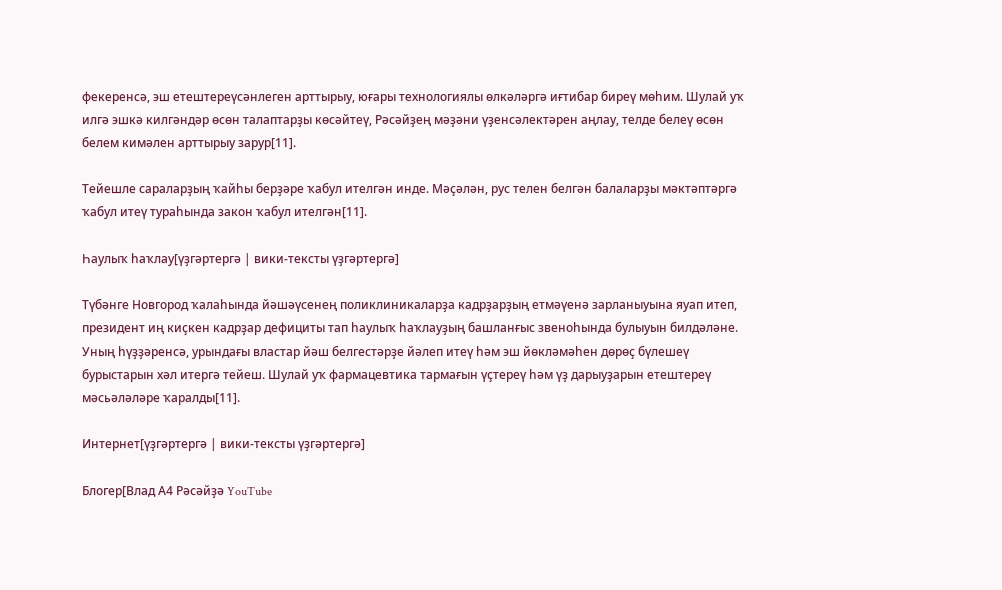фекеренсә, эш етештереүсәнлеген арттырыу, юғары технологиялы өлкәләргә иғтибар биреү мөһим. Шулай уҡ илгә эшкә килгәндәр өсөн талаптарҙы көсәйтеү, Рәсәйҙең мәҙәни үҙенсәлектәрен аңлау, телде белеү өсөн белем кимәлен арттырыу зарур[11].

Тейешле сараларҙың ҡайһы берҙәре ҡабул ителгән инде. Мәҫәлән, рус телен белгән балаларҙы мәктәптәргә ҡабул итеү тураһында закон ҡабул ителгән[11].

Һаулыҡ һаҡлау[үҙгәртергә | вики-тексты үҙгәртергә]

Түбәнге Новгород ҡалаһында йәшәүсенең поликлиникаларҙа кадрҙарҙың етмәүенә зарланыуына яуап итеп, президент иң киҫкен кадрҙар дефициты тап һаулыҡ һаҡлауҙың башланғыс звеноһында булыуын билдәләне. Уның һүҙҙәренсә, урындағы властар йәш белгестәрҙе йәлеп итеү һәм эш йөкләмәһен дөрөҫ бүлешеү бурыстарын хәл итергә тейеш. Шулай уҡ фармацевтика тармағын үҫтереү һәм үҙ дарыуҙарын етештереү мәсьәләләре ҡаралды[11].

Интернет[үҙгәртергә | вики-тексты үҙгәртергә]

Блогер[Влад А4 Рәсәйҙә YouTube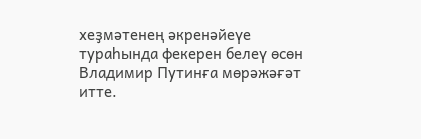хеҙмәтенең әкренәйеүе тураһында фекерен белеү өсөн Владимир Путинға мөрәжәғәт итте.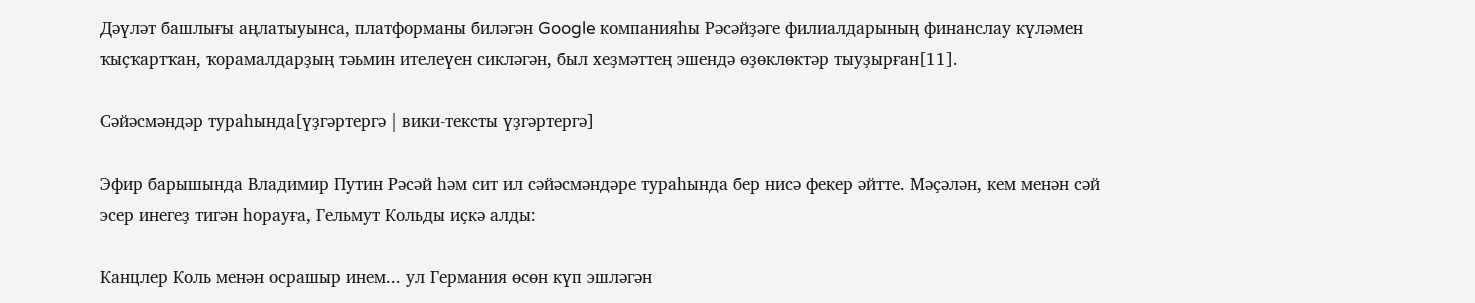Дәүләт башлығы аңлатыуынса, платформаны биләгән Google компанияһы Рәсәйҙәге филиалдарының финанслау күләмен ҡыҫҡартҡан, ҡорамалдарҙың тәьмин ителеүен сикләгән, был хеҙмәттең эшендә өҙөклөктәр тыуҙырған[11].

Сәйәсмәндәр тураһында[үҙгәртергә | вики-тексты үҙгәртергә]

Эфир барышында Владимир Путин Рәсәй һәм сит ил сәйәсмәндәре тураһында бер нисә фекер әйтте. Мәҫәлән, кем менән сәй эсер инегеҙ тигән һорауға, Гельмут Кольды иҫкә алды:

Канцлер Коль менән осрашыр инем... ул Германия өсөн күп эшләгән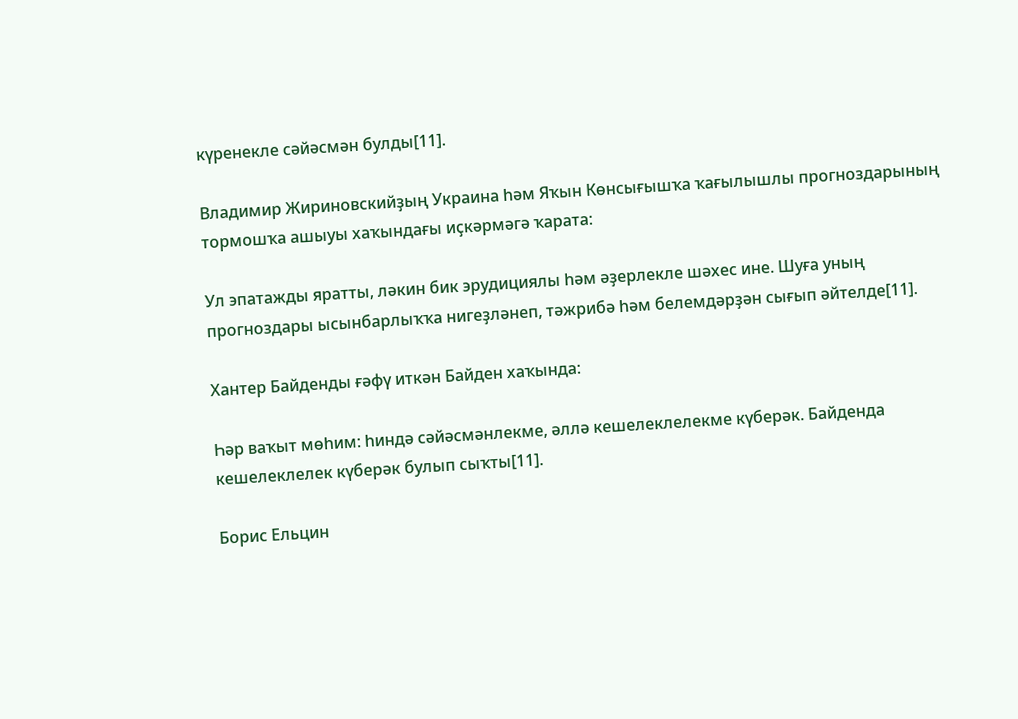күренекле сәйәсмән булды[11].

Владимир Жириновскийҙың Украина һәм Яҡын Көнсығышҡа ҡағылышлы прогноздарының тормошҡа ашыуы хаҡындағы иҫкәрмәгә ҡарата:

Ул эпатажды яратты, ләкин бик эрудициялы һәм әҙерлекле шәхес ине. Шуға уның прогноздары ысынбарлыҡҡа нигеҙләнеп, тәжрибә һәм белемдәрҙән сығып әйтелде[11].

Хантер Байденды ғәфү иткән Байден хаҡында:

Һәр ваҡыт мөһим: һиндә сәйәсмәнлекме, әллә кешелеклелекме күберәк. Байденда кешелеклелек күберәк булып сыҡты[11].

Борис Ельцин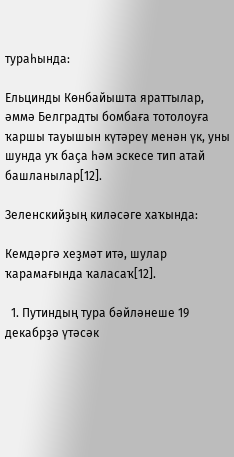тураһында:

Ельцинды Көнбайышта яраттылар, әммә Белградты бомбаға тотолоуға ҡаршы тауышын күтәреү менән үк, уны шунда уҡ баҫа һәм эскесе тип атай башланылар[12].

Зеленскийҙың киләсәге хаҡында:

Кемдәргә хеҙмәт итә, шулар ҡарамағында ҡаласаҡ[12].

  1. Путиндың тура бәйләнеше 19 декабрҙә үтәсәк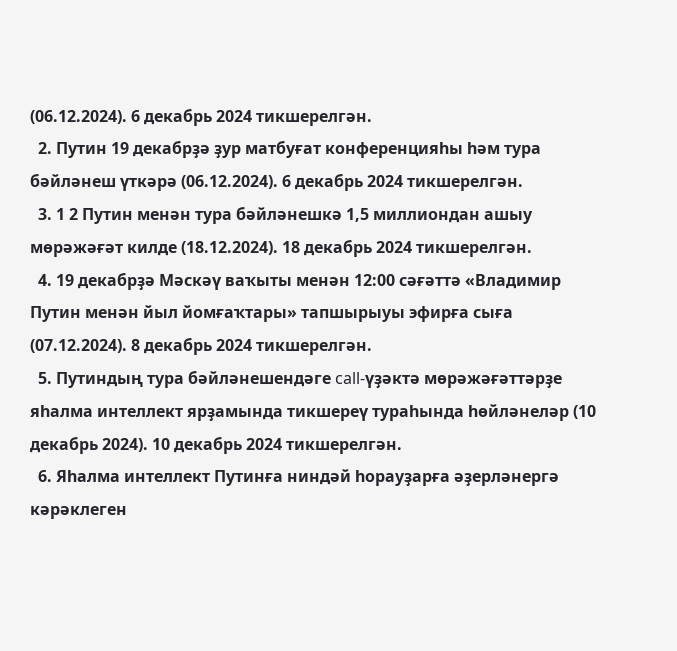(06.12.2024). 6 декабрь 2024 тикшерелгән.
  2. Путин 19 декабрҙә ҙур матбуғат конференцияһы һәм тура бәйләнеш үткәрә (06.12.2024). 6 декабрь 2024 тикшерелгән.
  3. 1 2 Путин менән тура бәйләнешкә 1,5 миллиондан ашыу мөрәжәғәт килде (18.12.2024). 18 декабрь 2024 тикшерелгән.
  4. 19 декабрҙә Мәскәү ваҡыты менән 12:00 сәғәттә «Владимир Путин менән йыл йомғаҡтары» тапшырыуы эфирға сыға (07.12.2024). 8 декабрь 2024 тикшерелгән.
  5. Путиндың тура бәйләнешендәге call-үҙәктә мөрәжәғәттәрҙе яһалма интеллект ярҙамында тикшереү тураһында һөйләнеләр (10 декабрь 2024). 10 декабрь 2024 тикшерелгән.
  6. Яһалма интеллект Путинға ниндәй һорауҙарға әҙерләнергә кәрәклеген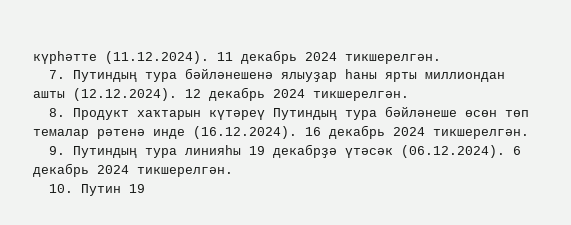күрһәтте (11.12.2024). 11 декабрь 2024 тикшерелгән.
  7. Путиндың тура бәйләнешенә ялыуҙар һаны ярты миллиондан ашты (12.12.2024). 12 декабрь 2024 тикшерелгән.
  8. Продукт хаҡтарын күтәреү Путиндың тура бәйләнеше өсөн төп темалар рәтенә инде (16.12.2024). 16 декабрь 2024 тикшерелгән.
  9. Путиндың тура линияһы 19 декабрҙә үтәсәк (06.12.2024). 6 декабрь 2024 тикшерелгән.
  10. Путин 19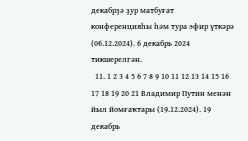декабрҙә ҙур матбуғат конференцияһы һәм тура эфир үткәрә (06.12.2024). 6 декабрь 2024 тикшерелгән.
  11. 1 2 3 4 5 6 7 8 9 10 11 12 13 14 15 16 17 18 19 20 21 Владимир Путин менән йыл йомғаҡтары (19.12.2024). 19 декабрь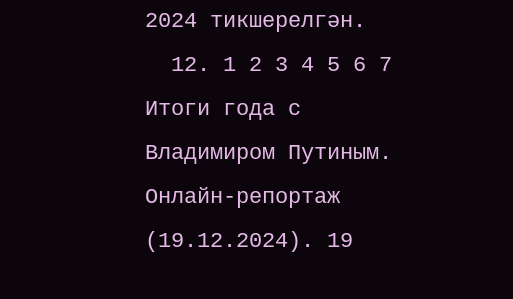2024 тикшерелгән.
  12. 1 2 3 4 5 6 7 Итоги года с Владимиром Путиным. Онлайн-репортаж (19.12.2024). 19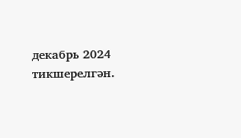декабрь 2024 тикшерелгән.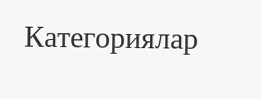Категориялар